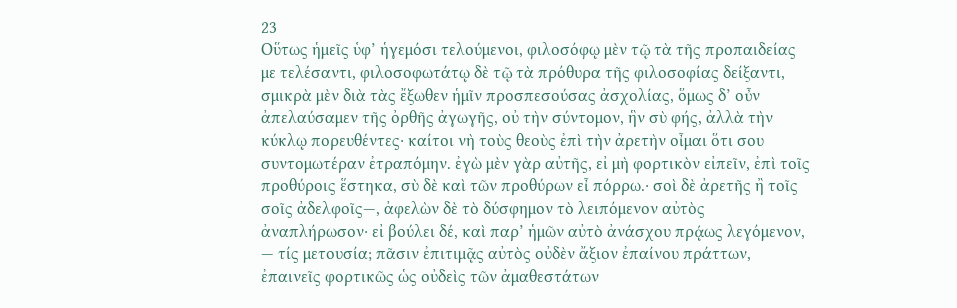23
Οὕτως ἡμεῖς ὑφ’ ἡγεμόσι τελούμενοι, φιλοσόφῳ μὲν τῷ τὰ τῆς προπαιδείας με τελέσαντι, φιλοσοφωτάτῳ δὲ τῷ τὰ πρόθυρα τῆς φιλοσοφίας δείξαντι, σμικρὰ μὲν διὰ τὰς ἔξωθεν ἡμῖν προσπεσούσας ἀσχολίας, ὅμως δ’ οὖν ἀπελαύσαμεν τῆς ὀρθῆς ἀγωγῆς, οὐ τὴν σύντομον, ἣν σὺ φής, ἀλλὰ τὴν κύκλῳ πορευθέντες· καίτοι νὴ τοὺς θεοὺς ἐπὶ τὴν ἀρετὴν οἶμαι ὅτι σου συντομωτέραν ἐτραπόμην. ἐγὼ μὲν γὰρ αὐτῆς, εἰ μὴ φορτικὸν εἰπεῖν, ἐπὶ τοῖς προθύροις ἕστηκα, σὺ δὲ καὶ τῶν προθύρων εἶ πόρρω.· σοὶ δὲ ἀρετῆς ἢ τοῖς σοῖς ἀδελφοῖς—, ἀφελὼν δὲ τὸ δύσφημον τὸ λειπόμενον αὐτὸς ἀναπλήρωσον· εἰ βούλει δέ, καὶ παρ’ ἡμῶν αὐτὸ ἀνάσχου πρᾴως λεγόμενον, — τίς μετουσία; πᾶσιν ἐπιτιμᾷς αὐτὸς οὐδὲν ἄξιον ἐπαίνου πράττων, ἐπαινεῖς φορτικῶς ὡς οὐδεὶς τῶν ἀμαθεστάτων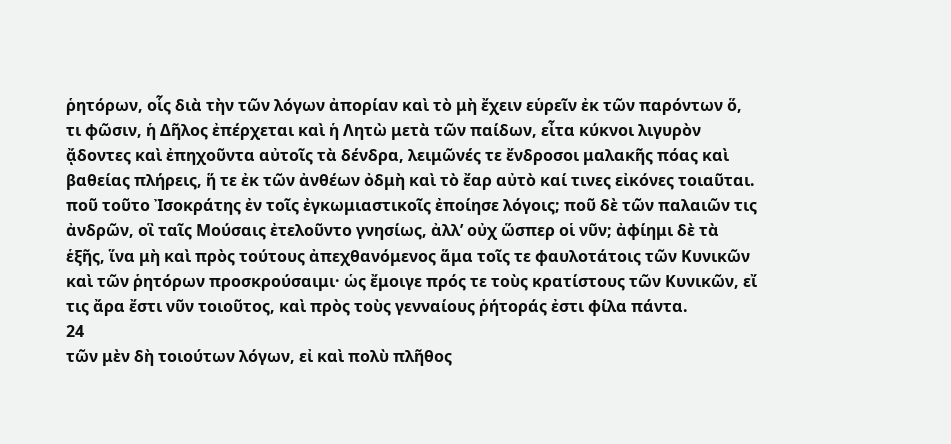ῥητόρων, οἷς διὰ τὴν τῶν λόγων ἀπορίαν καὶ τὸ μὴ ἔχειν εὑρεῖν ἐκ τῶν παρόντων ὅ, τι φῶσιν, ἡ Δῆλος ἐπέρχεται καὶ ἡ Λητὼ μετὰ τῶν παίδων, εἶτα κύκνοι λιγυρὸν ᾄδοντες καὶ ἐπηχοῦντα αὐτοῖς τὰ δένδρα, λειμῶνές τε ἔνδροσοι μαλακῆς πόας καὶ βαθείας πλήρεις, ἥ τε ἐκ τῶν ἀνθέων ὀδμὴ καὶ τὸ ἔαρ αὐτὸ καί τινες εἰκόνες τοιαῦται. ποῦ τοῦτο Ἰσοκράτης ἐν τοῖς ἐγκωμιαστικοῖς ἐποίησε λόγοις; ποῦ δὲ τῶν παλαιῶν τις ἀνδρῶν, οἳ ταῖς Μούσαις ἐτελοῦντο γνησίως, ἀλλ’ οὐχ ὥσπερ οἱ νῦν; ἀφίημι δὲ τὰ ἑξῆς, ἵνα μὴ καὶ πρὸς τούτους ἀπεχθανόμενος ἅμα τοῖς τε φαυλοτάτοις τῶν Κυνικῶν καὶ τῶν ῥητόρων προσκρούσαιμι· ὡς ἔμοιγε πρός τε τοὺς κρατίστους τῶν Κυνικῶν, εἴ τις ἄρα ἔστι νῦν τοιοῦτος, καὶ πρὸς τοὺς γενναίους ῥήτοράς ἐστι φίλα πάντα.
24
τῶν μὲν δὴ τοιούτων λόγων, εἰ καὶ πολὺ πλῆθος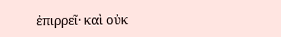ἐπιρρεῖ· καὶ οὐκ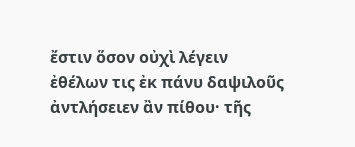ἔστιν ὅσον οὐχὶ λέγειν ἐθέλων τις ἐκ πάνυ δαψιλοῦς ἀντλήσειεν ἂν πίθου· τῆς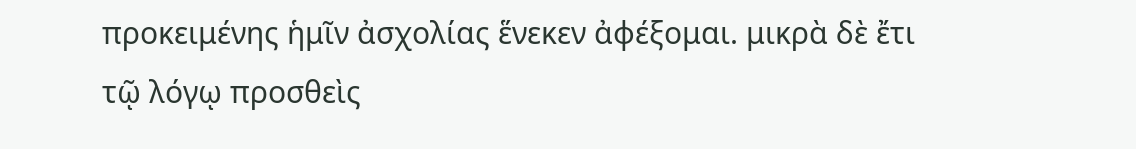προκειμένης ἡμῖν ἀσχολίας ἕνεκεν ἀφέξομαι. μικρὰ δὲ ἔτι τῷ λόγῳ προσθεὶς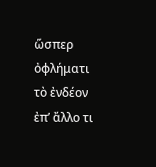ὥσπερ ὀφλήματι τὸ ἐνδέον ἐπ’ ἄλλο τι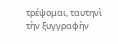τρέψομαι, ταυτηνὶ τὴν ξυγγραφὴν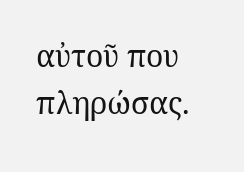αὐτοῦ που πληρώσας.